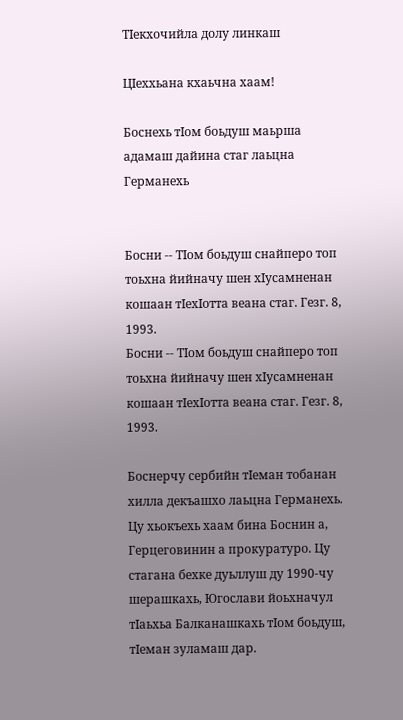ТIекхочийла долу линкаш

ЦIеххьана кхаьчна хаам!

Боснехь тIом боьдуш маьрша адамаш дайина стаг лаьцна Германехь


Босни -- ТIом боьдуш снайперо топ тоьхна йийначу шен хIусамненан кошаан тIехIотта веана стаг. Гезг. 8, 1993.
Босни -- ТIом боьдуш снайперо топ тоьхна йийначу шен хIусамненан кошаан тIехIотта веана стаг. Гезг. 8, 1993.

Боснерчу сербийн тIеман тобанан хилла декъашхо лаьцна Германехь. Цу хьокъехь хаам бина Боснин а, Герцеговинин а прокуратуро. Цу стагана бехке дуьллуш ду 1990-чу шерашкахь, Югослави йоьхначул тIаьхьа Балканашкахь тIом боьдуш, тIеман зуламаш дар.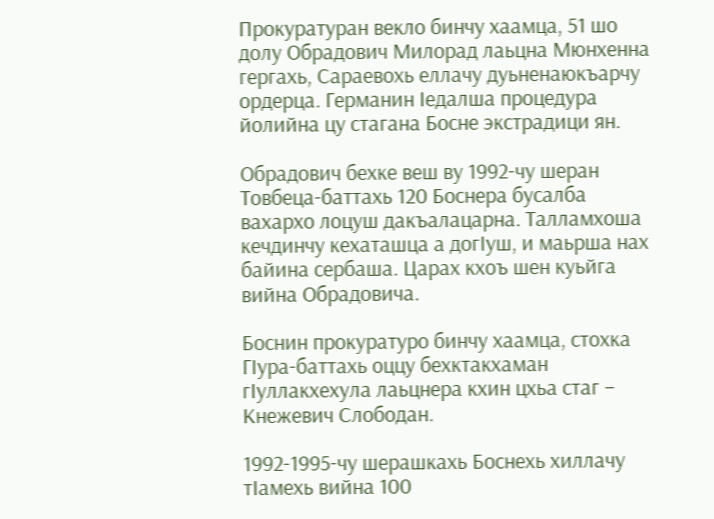Прокуратуран векло бинчу хаамца, 51 шо долу Обрадович Милорад лаьцна Мюнхенна гергахь, Сараевохь еллачу дуьненаюкъарчу ордерца. Германин Iедалша процедура йолийна цу стагана Босне экстрадици ян.

Обрадович бехке веш ву 1992-чу шеран Товбеца-баттахь 120 Боснера бусалба вахархо лоцуш дакъалацарна. Талламхоша кечдинчу кехаташца а догIуш, и маьрша нах байина сербаша. Царах кхоъ шен куьйга вийна Обрадовича.

Боснин прокуратуро бинчу хаамца, стохка ГIура-баттахь оццу бехктакхаман гIуллакхехула лаьцнера кхин цхьа стаг – Кнежевич Слободан.

1992-1995-чу шерашкахь Боснехь хиллачу тIамехь вийна 100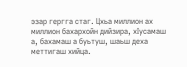эзар гергга стаг. Цхьа миллион ах миллион бахархойн дийзира, хIусамаш а, бахамаш а буьтуш, шаьш деха меттигаш хийца.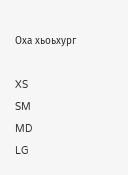Оха хьоьхург

XS
SM
MD
LG